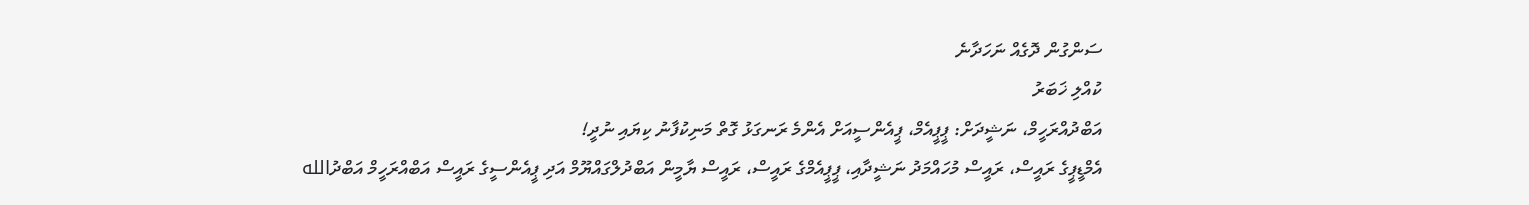ސަންގުން ދޮގެއް ނަހަދާނެ
ކުއްލި ޚަބަރު
އަބްދުއްރަހީމް، ނަޝީދަށް: ޕީޕީއެމް، ޕީއެންސީއަށް އެންމެ ރަނގަޅު ގޮތް މަނިކުފާނު ކިޔައި ނުދީ!
އެމްޑީޕީގެ ރައީސް، ރައީސް މުހައްމަދު ނަޝީދާއި، ޕީޕީއެމްގެ ރައީސް، ރައީސް ޔާމީން އަބްދުލްގައްޔޫމް އަދި ޕީއެންސީގެ ރައީސް އަބްއްރަހީމް އަބްދުالله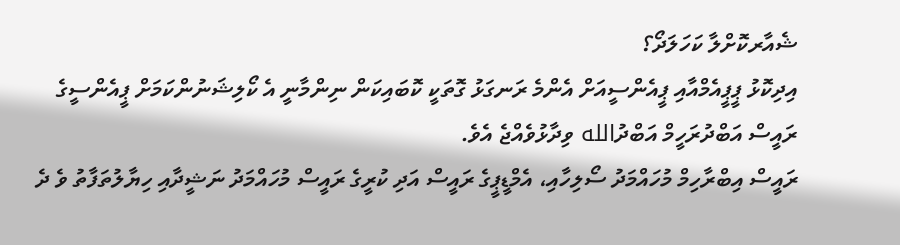ޝެއާރކޮށްލާ ކަހަލަދޯ؟
އިދިކޮޅު ޕީޕީއެމްއާއި ޕީއެންސީއަށް އެންމެ ރަނގަޅު ގޮތަކީ ކޮބައިކަން ނިންމާނީ އެ ކޯލިޝަނުންކަމަށް ޕީއެންސީގެ ރައީސް އަބްދުރަހީމް އަބްދުالله ވިދާޅުވެއްޖެ އެވެ.
ރައީސް އިބްރާހިމް މުހައްމަދު ސޯލިހާއި، އެމްޑީޕީގެ ރައީސް އަދި ކުރީގެ ރައީސް މުހައްމަދު ނަޝީދާއި ހިޔާލުތަފާތު ވެ ދެ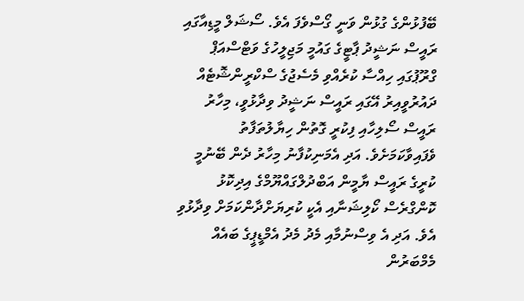ބޭފުޅުންގެ ގުޅުން ވަނީ ގޯސްވެފަ އެވެ. ސޯޝަލް މީޑިއާގައި ރައީސް ނަޝީދު ޕާޓީގެ ގައުމީ މަޖިލީހުގެ ވަޓްސްއަޕް ގްރޫޕުގައި ހިއްސާ ކުރެއްވި މެސެޖުގެ ސްކްރީންޝޮޓެއް ދައުރުވީއިރު އޭގައި ރައީސް ނަޝީދު ވިދާޅުވީ، މިހާރު ރައީސް ސޯލިހާއި ފިކުރީ ގޮތުން ހިޔާލުތަފާތު ވެފައިވާކަމަށެވެ. އަދި އެމަނިކުފާނު މިހާރު ދެން ބޭނުމީ ކުރީގެ ރައީސް ޔާމީން އަބްދުލްގައްޔޫމްގެ އިދިކޮޅު ކޮންގްރެސް ކޯލިޝަނާއި އެކީ ކުރިޔަށްދާންކަމަށް ވިދާޅުވި އެވެ. އަދި އެ ވިސްނުމާއި މެދު މެދު އެމްޑީޕީގެ ބައެއް މެމްބަރުން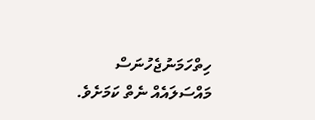ހިތްހަމަނުޖެހުނަސް މައްސަލައެއް ނެތް ކަމަށެވެ.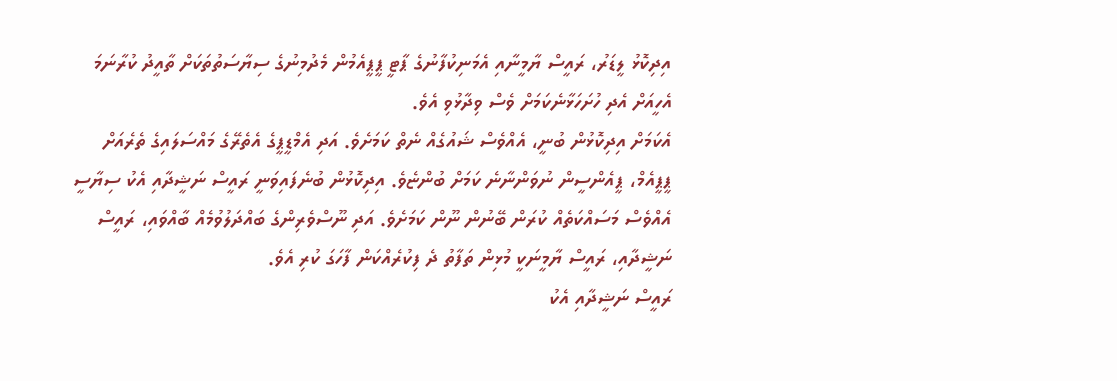އިދިކޮޅު ލީޑަރު، ރައީސް ޔާމީނާއި އެމަނިކުފާނުގެ ޕާޓީ ޕީޕީއެމުން މެދުމިނުގެ ސިޔާސަތުތަކަށް ތާއީދު ކުރާނަމަ އެހީއަށް އެދި ހުށަހަޅާނެކަމަށް ވެސް ވިދާޅުވި އެވެ.
އެކަމަށް އިދިކޮޅުން ބުނީ، އެއްވެސް ޝައުގެއް ނެތް ކަމަށެވެ. އަދި އެމްޑީޕީގެ އެތެރޭގެ މައްސަލައިގެ ތެރެއަށް ޕީޕީއެމް، ޕީއެންސީން ނުވަންނާނެ ކަމަށް ބުންޏެވެ. އިދިކޮޅުން ބުނެފައިވަނީ ރައީސް ނަޝީދާއި އެކު ސިޔާސީ އެއްވެސް މަސައްކަތެއް ކުރަން ބޭނުން ނޫން ކަމަށެވެ. އަދި ނޫސްވެރިންގެ ބައްދަލުވުމެއް ބާއްވައި، ރައީސް ނަޝީދާއި، ރައީސް ޔާމީނަކީ މުޅިން ތަފާތު ދެ ފިކުރެއްކަން ފާހަގަ ކުރި އެވެ.
ރައީސް ނަޝީދާއި އެކު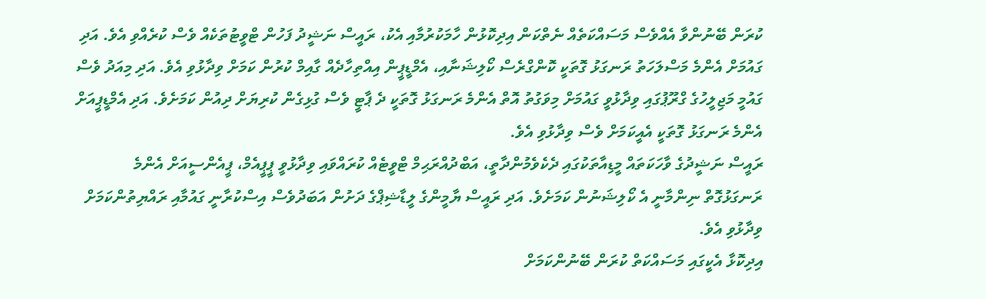ކުރަން ބޭނުންވާ އެއްވެސް މަސައްކަތެއް ނެތްކަން އިދިކޮޅުން ހާމަކުރުމާއި އެކު، ރައީސް ނަޝީދު ފަހުން ޓްވީޓުތަކެއް ވެސް ކުރެއްވި އެވެ. އަދި ގައުމަށް އެންމެ މަސްލަހަތު ރަނގަޅު ގޮތަކީ ކޮންގްރެސް ކޯލިޝަނާއި، އެމްޑީޕީން އިއްތިހާދެއް ގާއިމް ކުރުން ކަމަށް ވިދާޅުވި އެވެ. އަދި މިއަދު ވެސް ގައުމީ މަޖިލީހުގެ ގްރޫޕުގައި ވިދާޅުވީ ގައުމަށް މިވަގުތު އޮތް އެންމެ ރަނގަޅު ގޮތަކީ ދެ ޕާޓީ ވެސް ގުޅިގެން ކުރިޔަށް ދިއުން ކަމަށެވެ. އަދި އެމްޑީޕީއަށް އެންމެ ރަނގަޅު ގޮތަކީ އެއީކަމަށް ވެސް ވިދާޅުވި އެވެ.
ރައީސް ނަޝީދުގެ ވާހަކަތައް މީޑިއާތަކުގައި ދެކެވެމުންދާތީ، އަބްދުއްރަޙިމް ޓްވީޓެއް ކުރައްވައި ވިދާޅުވީ ޕީޕީއެމް، ޕީއެންސީއަށް އެންމެ ރަނގަޅުގޮތް ނިންމާނީ އެ ކޯލިޝަނުން ކަމަށެވެ. އަދި ރައީސް ޔާމީންގެ ލީޑާޝިޕްގެ ދަށުން އަބަދުވެސް އިސްކުރާނީ ގައުމާއި ރައްޔިތުންކަމަށް ވިދާޅުވި އެވެ.
އިދިކޮޅާ އެކީގައި މަސައްކަތް ކުރަން ބޭނުންކަމަށް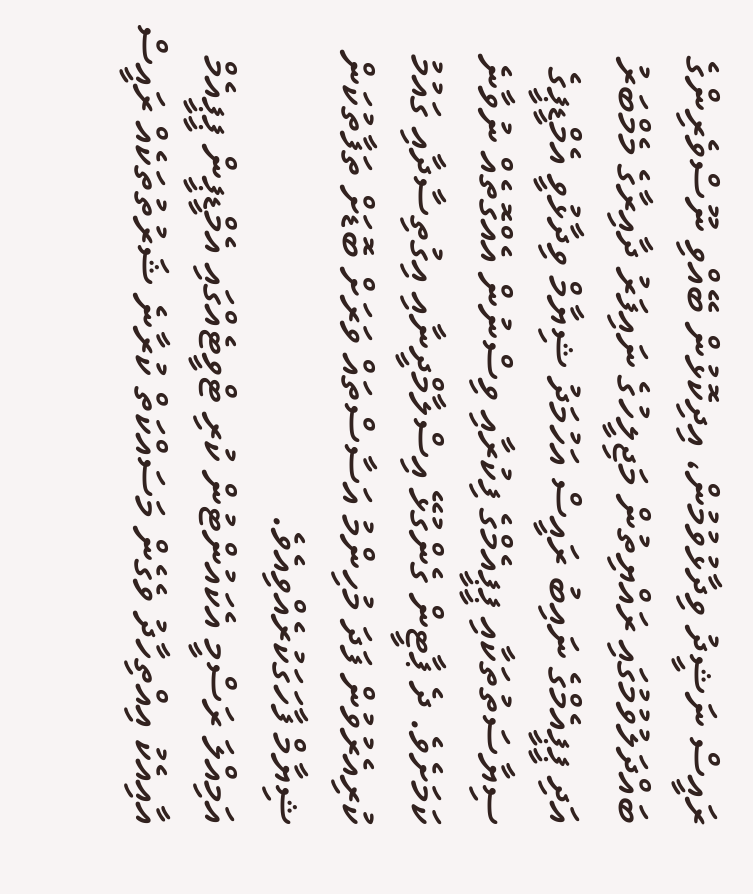ރައީސް ނަޝީދު ވިދާޅުވުމުން، އިދިކޮޅުން ބޭއްވި ނޫސްވެރިންގެ ބައްދަލުވުމުގައި ރައްޔިތުން މަޖިލީހުގެ ނައިފަރު ދާއިރާގެ މެމްބަރު އަދި ޕީޕީއެމްގެ ނައިބު ރައީސް އަހުމަދު ޝިޔާމް ވިދާޅުވީ އެމްޑީޕީގެ ސިޔާސަތުތަކާއި ޕީޕީއެމްގެ ފިކުރާއި ވިސްނުން އެއްގޮތެއް ނުވާނެ ކަމަށެވެ. ދެ ޕާޓީން ގެންގުޅޭ އިސްލާމްދީނާއި އިގުތިސާދާއި ގައުމު ކުރިއެރުވުން ފަދަ މުހިންމު އަސާސްތައް ވަރަށް ބޮޑަށް ތަފާތުކަން ޝިޔާމް ފާހަގަކުރެއްވިއެވެ.
އަމިއްލަ ރަސްމީ އެކައުންޓުން ކުރި ޓްވީޓެއްގައި އެމްޑީޕީން ޕީޕީއެމް އާއިއެކު އިއްތިހާދު ވެގެން މަސައްކަތް ކުރާނެ ޝަރުތުތަކެއް ރައީސް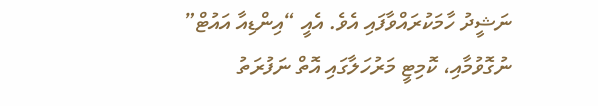ނަޝީދު ހާމަކުރައްވާފައި އެވެ. އެއީ “އިންޑިއާ އައުޓް” ނުގޮވުމާއި، ކޮމިޓީ މަރުހަލާގައި އޮތް ނަފުރަތު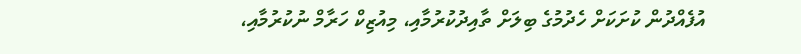އުފެއްދުން ކުށަކަށް ހެދުމުގެ ބިލަށް ތާއިދުކުރުމާއި، މިއުޒިކް ހަރާމް ނުކުރުމާއި،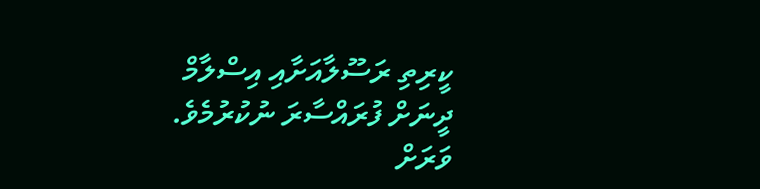ކީރިތި ރަސޫލާއަށާއި އިސްލާމް ދީނަށް ފުރައްސާރަ ނުކުރުމެވެ.
ވަރަށް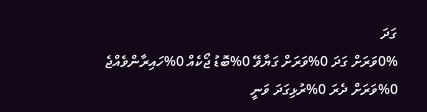ގަދަ
0%ވަރަށް ގަދަ 0%ވަރަށް ގަޔާވޭ 0%ބޮޑު ޖޯކެއް 0%ހައިރާންވެއްޖެ 0%ވަރަށް ދެރަ 0%ރުޅިގަދަ ވަނީ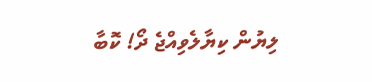ލިޔުން ކިޔާލެވިއްޖެ ދޯ! ކޮބާ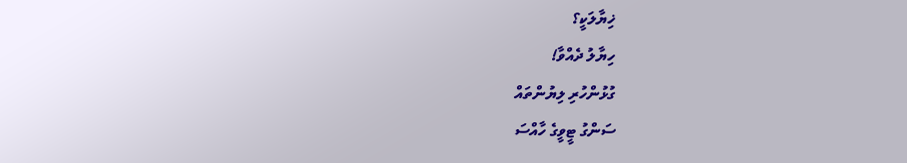ޚިޔާލަކީ؟
ހިޔާލު ދެއްވާ!
ގުޅުންހުރި ލިޔުންތައް
ސަންގު ޓީވީގެ ހާއްސަ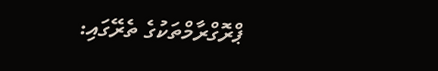ޕްރޮގްރާމްތަކުގެ ތެރޭގައި: